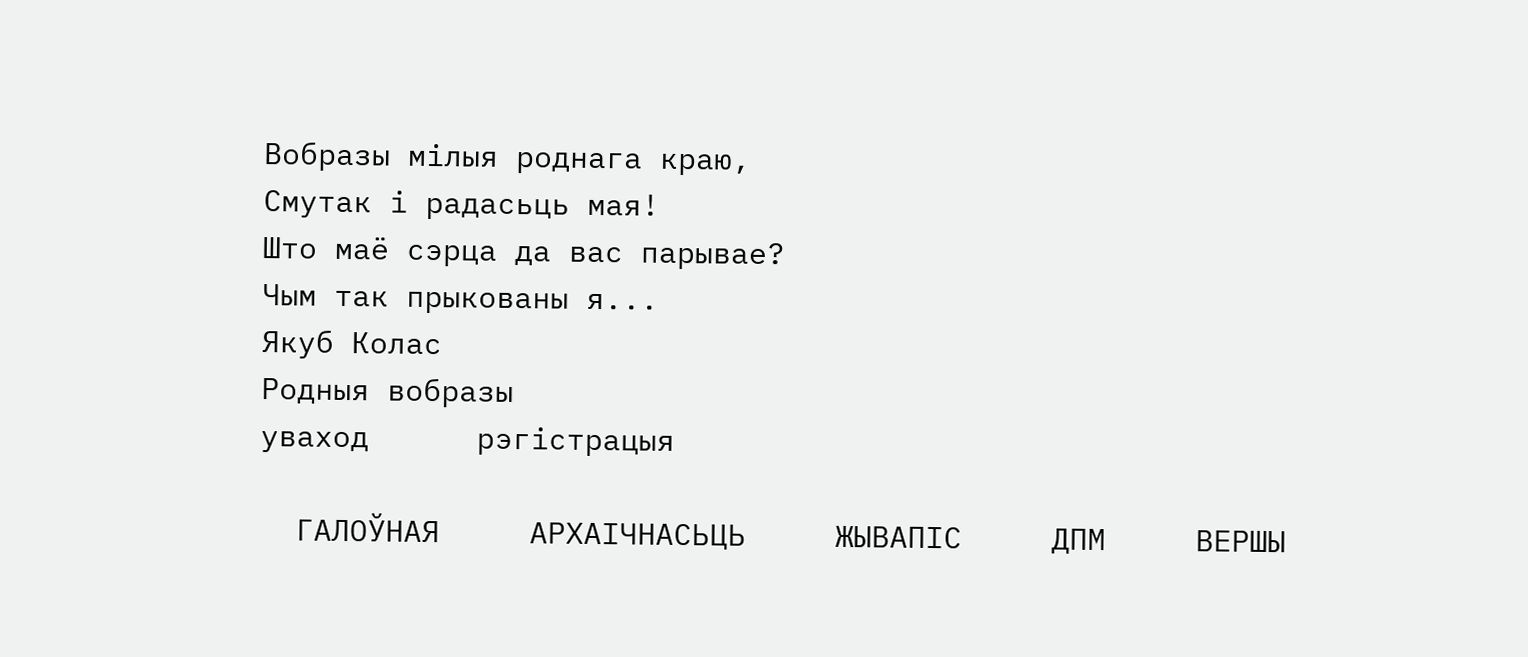Вобразы мілыя роднага краю,
Смутак і радасьць мая!
Што маё сэрца да вас парывае?
Чым так прыкованы я...
Якуб Колас
Родныя вобразы
уваход      рэгiстрацыя

  ГАЛОЎНАЯ     АРХАІЧНАСЬЦЬ     ЖЫВАПІС     ДПМ     ВЕРШЫ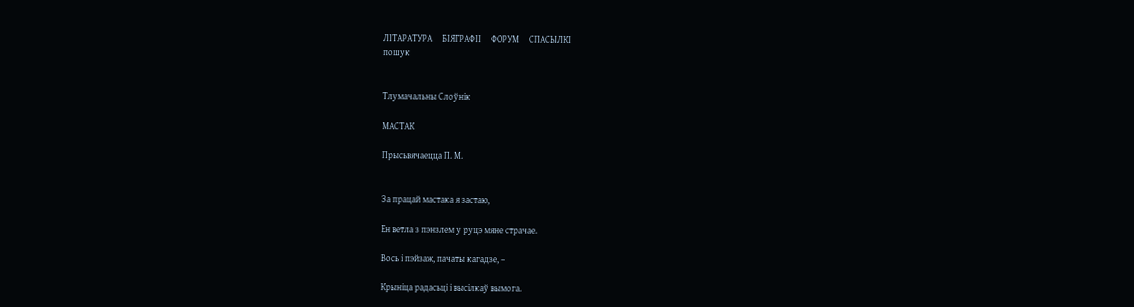ЛІТАРАТУРА     БІЯГРАФІІ     ФОРУМ     СПАСЫЛКІ
пошук


Тлумачальны Слоўнік

МАСТАК

Прысьвячаецца П. М.


За працай мастака я застаю,

Ен ветла з пэнзлем у руцэ мяне страчае.

Вось і пэйзаж, пачаты кагадзе, –

Крыніца радасьці і высілкаў вымога.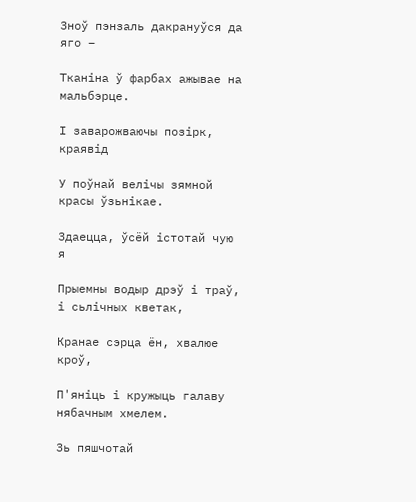Зноў пэнзаль дакрануўся да яго –

Тканіна ў фарбах ажывае на мальбэрце.

І заварожваючы позірк, краявід

У поўнай велічы зямной красы ўзьнікае.

Здаецца, ўсёй істотай чую я

Прыемны водыр дрэў і траў, і сьлічных кветак,

Кранае сэрца ён, хвалюе кроў,

П'яніць і кружыць галаву нябачным хмелем.

Зь пяшчотай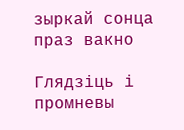зыркай сонца праз вакно

Глядзіць і промневы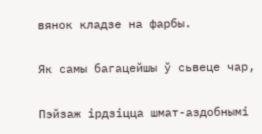вянок кладзе на фарбы.

Як самы багацейшы ў сьвеце чар,

Пэйзаж ірдзіцца шмат-аздобнымі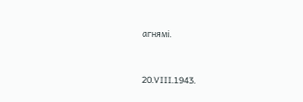агнямі.


20.VIII.1943.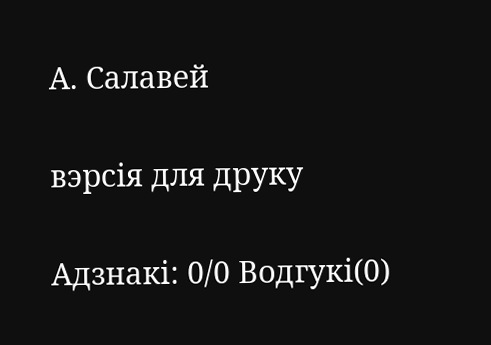А. Салавей

вэрсія для друку

Адзнакi: 0/0 Водгукі(0)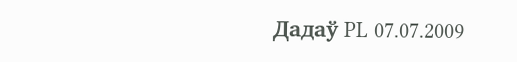Дадаў PL 07.07.2009